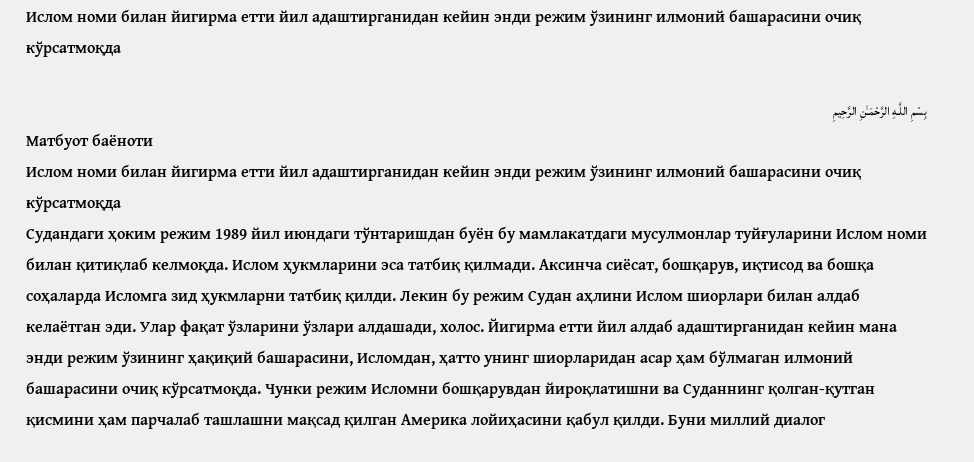Ислом номи билан йигирма етти йил адаштирганидан кейин энди режим ўзининг илмоний башарасини очиқ кўрсатмоқда

بِسْمِ اللَّـهِ الرَّحْمَـٰنِ الرَّحِيمِ
Матбуот баёноти
Ислом номи билан йигирма етти йил адаштирганидан кейин энди режим ўзининг илмоний башарасини очиқ кўрсатмоқда
Судандаги ҳоким режим 1989 йил июндаги тўнтаришдан буён бу мамлакатдаги мусулмонлар туйғуларини Ислом номи билан қитиқлаб келмоқда. Ислом ҳукмларини эса татбиқ қилмади. Аксинча сиёсат, бошқарув, иқтисод ва бошқа соҳаларда Исломга зид ҳукмларни татбиқ қилди. Лекин бу режим Судан аҳлини Ислом шиорлари билан алдаб келаётган эди. Улар фақат ўзларини ўзлари алдашади, холос. Йигирма етти йил алдаб адаштирганидан кейин мана энди режим ўзининг ҳақиқий башарасини, Исломдан, ҳатто унинг шиорларидан асар ҳам бўлмаган илмоний башарасини очиқ кўрсатмоқда. Чунки режим Исломни бошқарувдан йироқлатишни ва Суданнинг қолган-қутган қисмини ҳам парчалаб ташлашни мақсад қилган Америка лойиҳасини қабул қилди. Буни миллий диалог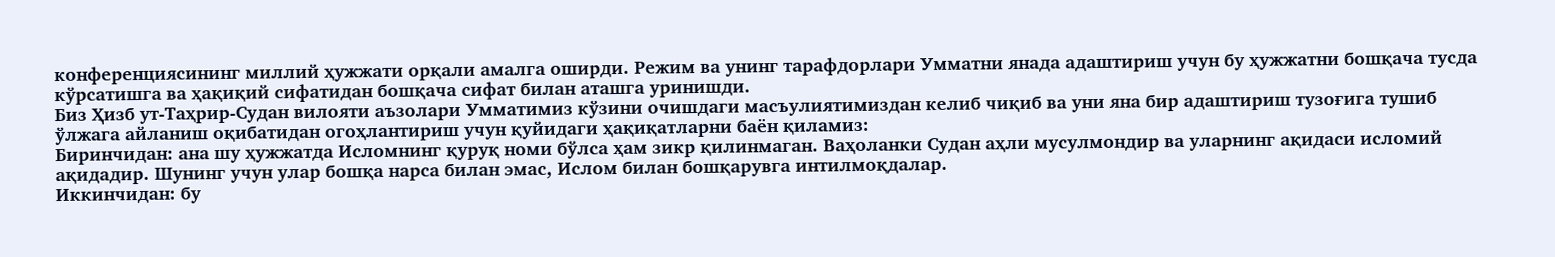конференциясининг миллий ҳужжати орқали амалга оширди. Режим ва унинг тарафдорлари Умматни янада адаштириш учун бу ҳужжатни бошқача тусда кўрсатишга ва ҳақиқий сифатидан бошқача сифат билан аташга уринишди.
Биз Ҳизб ут-Таҳрир-Судан вилояти аъзолари Умматимиз кўзини очишдаги масъулиятимиздан келиб чиқиб ва уни яна бир адаштириш тузоғига тушиб ўлжага айланиш оқибатидан огоҳлантириш учун қуйидаги ҳақиқатларни баён қиламиз:
Биринчидан: ана шу ҳужжатда Исломнинг қуруқ номи бўлса ҳам зикр қилинмаган. Ваҳоланки Судан аҳли мусулмондир ва уларнинг ақидаси исломий ақидадир. Шунинг учун улар бошқа нарса билан эмас, Ислом билан бошқарувга интилмоқдалар.
Иккинчидан: бу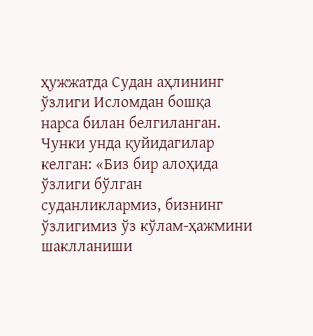ҳужжатда Судан аҳлининг ўзлиги Исломдан бошқа нарса билан белгиланган. Чунки унда қуйидагилар келган: «Биз бир алоҳида ўзлиги бўлган суданликлармиз, бизнинг ўзлигимиз ўз кўлам-ҳажмини шаклланиши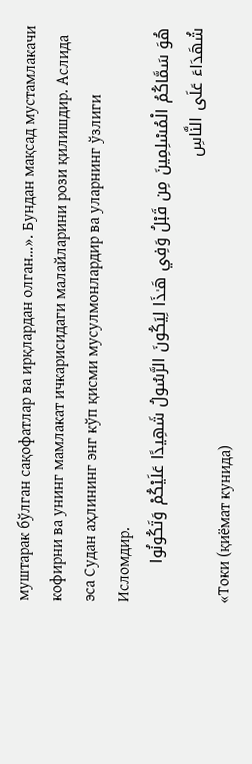муштарак бўлган сақофатлар ва ирқлардан олган…». Бундан мақсад мустамлакачи кофирни ва унинг мамлакат ичкарисидаги малайларини рози қилишдир. Аслида эса Судан аҳлининг энг кўп қисми мусулмонлардир ва уларнинг ўзлиги Исломдир.
هُوَ سَمَّاكُمُ الْمُسْلِمِينَ مِن قَبْلُ وَفِي هَـٰذَا لِيَكُونَ الرَّسُولُ شَهِيدًا عَلَيْكُمْ وَتَكُونُوا شُهَدَاءَ عَلَى النَّاسِ
«Токи (қиёмат кунида)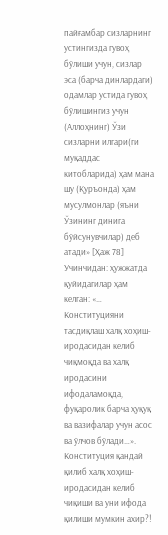пайғамбар сизларнинг устингизда гувоҳ бўлиши учун, сизлар эса (барча динлардаги) одамлар устида гувоҳ бўлишингиз учун (Аллоҳнинг) Ўзи сизларни илгари(ги муқаддас китобларида) ҳам мана шу (Қуръонда) ҳам мусулмонлар (яъни Ўзининг динига бўйсунувчилар) деб атади» [Ҳаж 78]
Учинчидан: ҳужжатда қуйидагилар ҳам келган: «… Конституцияни тасдиқлаш халқ хоҳиш-иродасидан келиб чиқмоқда ва халқ иродасини ифодаламоқда, фуқаролик барча ҳуқуқ ва вазифалар учун асос ва ўлчов бўлади…». Конституция қандай қилиб халқ хоҳиш-иродасидан келиб чиқиши ва уни ифода қилиши мумкин ахир?!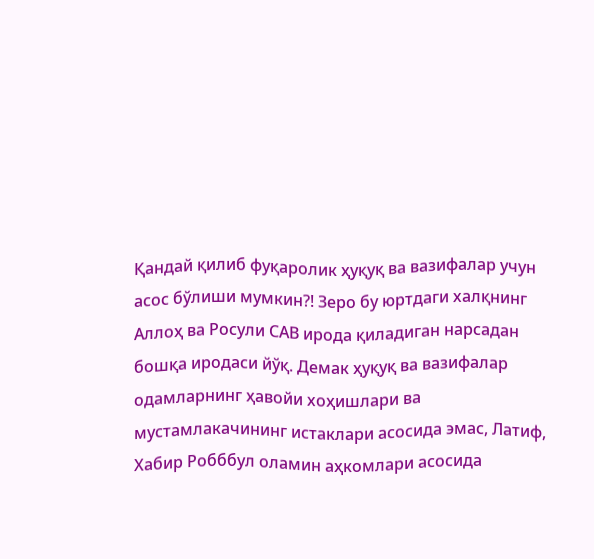Қандай қилиб фуқаролик ҳуқуқ ва вазифалар учун асос бўлиши мумкин?! Зеро бу юртдаги халқнинг Аллоҳ ва Росули САВ ирода қиладиган нарсадан бошқа иродаси йўқ. Демак ҳуқуқ ва вазифалар одамларнинг ҳавойи хоҳишлари ва мустамлакачининг истаклари асосида эмас, Латиф, Хабир Робббул оламин аҳкомлари асосида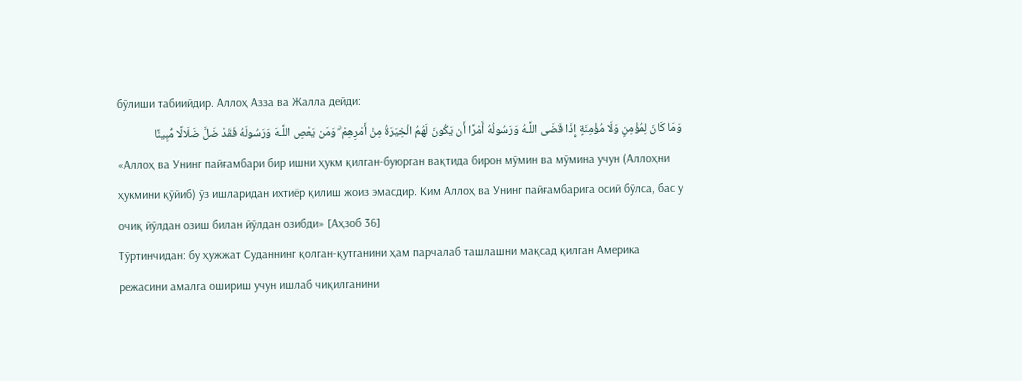бўлиши табиийдир. Аллоҳ Азза ва Жалла дейди:
وَمَا كَانَ لِمُؤْمِنٍ وَلَا مُؤْمِنَةٍ إِذَا قَضَى اللَّـهُ وَرَسُولُهُ أَمْرًا أَن يَكُونَ لَهُمُ الْخِيَرَةُ مِنْ أَمْرِهِمْ ۗ وَمَن يَعْصِ اللَّـهَ وَرَسُولَهُ فَقَدْ ضَلَّ ضَلَالًا مُّبِينًا
«Аллоҳ ва Унинг пайғамбари бир ишни ҳукм қилган-буюрган вақтида бирон мўмин ва мўмина учун (Аллоҳни ҳукмини қўйиб) ўз ишларидан ихтиёр қилиш жоиз эмасдир. Ким Аллоҳ ва Унинг пайғамбарига осий бўлса, бас у очиқ йўлдан озиш билан йўлдан озибди» [Аҳзоб 36]
Тўртинчидан: бу ҳужжат Суданнинг қолган-қутганини ҳам парчалаб ташлашни мақсад қилган Америка режасини амалга ошириш учун ишлаб чиқилганини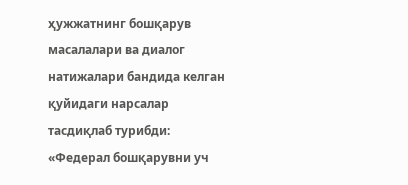ҳужжатнинг бошқарув масалалари ва диалог натижалари бандида келган қуйидаги нарсалар тасдиқлаб турибди: «Федерал бошқарувни уч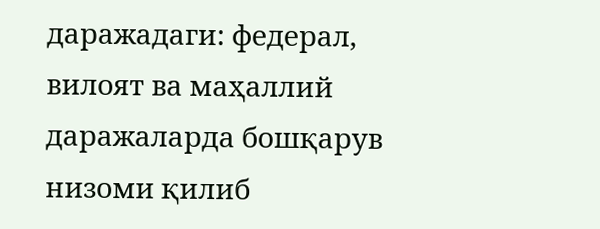даражадаги: федерал, вилоят ва маҳаллий даражаларда бошқарув низоми қилиб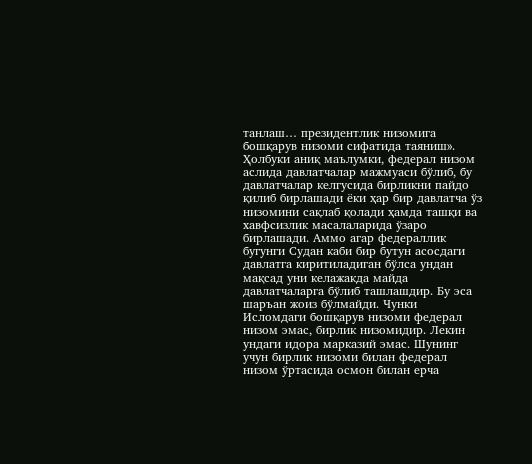танлаш… президентлик низомига бошқарув низоми сифатида таяниш». Ҳолбуки аниқ маълумки, федерал низом аслида давлатчалар мажмуаси бўлиб, бу давлатчалар келгусида бирликни пайдо қилиб бирлашади ёки ҳар бир давлатча ўз низомини сақлаб қолади ҳамда ташқи ва хавфсизлик масалаларида ўзаро бирлашади. Аммо агар федераллик бугунги Судан каби бир бутун асосдаги давлатга киритиладиган бўлса ундан мақсад уни келажакда майда давлатчаларга бўлиб ташлашдир. Бу эса шаръан жоиз бўлмайди. Чунки Исломдаги бошқарув низоми федерал низом эмас, бирлик низомидир. Лекин ундаги идора марказий эмас. Шунинг учун бирлик низоми билан федерал низом ўртасида осмон билан ерча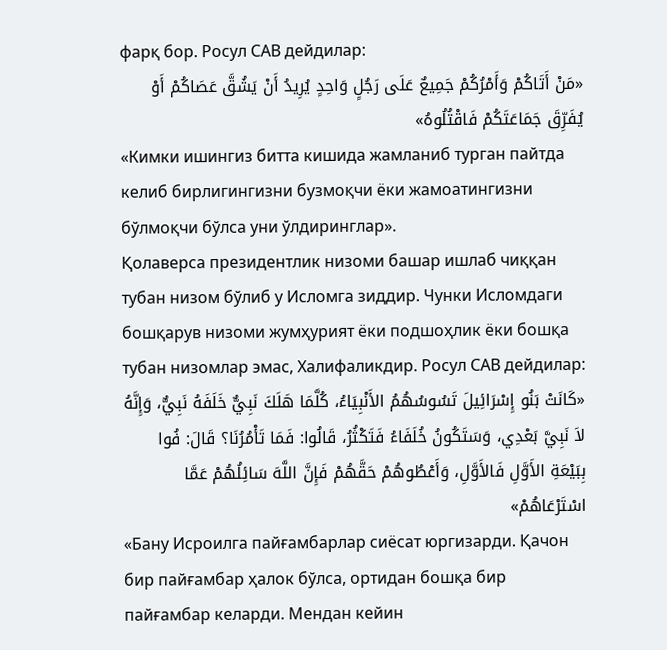фарқ бор. Росул САВ дейдилар:
«مَنْ أَتَاكُمْ وَأَمْرُكُمْ جَمِيعٌ عَلَى رَجُلٍ وَاحِدٍ يُرِيدُ أَنْ يَشُقَّ عَصَاكُمْ أَوْ يُفَرِّقَ جَمَاعَتَكُمْ فَاقْتُلُوهُ»
«Кимки ишингиз битта кишида жамланиб турган пайтда келиб бирлигингизни бузмоқчи ёки жамоатингизни бўлмоқчи бўлса уни ўлдиринглар».
Қолаверса президентлик низоми башар ишлаб чиққан тубан низом бўлиб у Исломга зиддир. Чунки Исломдаги бошқарув низоми жумҳурият ёки подшоҳлик ёки бошқа тубан низомлар эмас, Халифаликдир. Росул САВ дейдилар:
«كَانَتْ بَنُو إِسْرَائِيلَ تَسُوسُهُمُ الأَنْبِيَاءُ، كُلَّمَا هَلَكَ نَبِيٌّ خَلَفَهُ نَبِيٌّ، وَإِنَّهُ لاَ نَبِيَّ بَعْدِي، وَسَتَكُونُ خُلَفَاءُ فَتَكْثُرُ، قَالُوا: فَمَا تَأْمُرُنَا؟ قَالَ: فُوا بِبَيْعَةِ الأَوَّلِ فَالأَوَّلِ، وَأَعْطُوهُمْ حَقَّهُمْ فَإِنَّ اللَّهَ سَائِلُهُمْ عَمَّا اسْتَرْعَاهُمْ»
«Бану Исроилга пайғамбарлар сиёсат юргизарди. Қачон бир пайғамбар ҳалок бўлса, ортидан бошқа бир пайғамбар келарди. Мендан кейин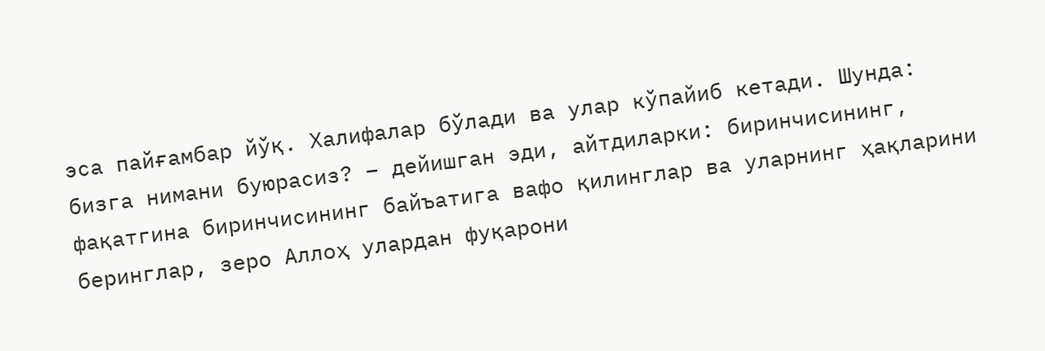эса пайғамбар йўқ. Халифалар бўлади ва улар кўпайиб кетади. Шунда: бизга нимани буюрасиз? – дейишган эди, айтдиларки: биринчисининг, фақатгина биринчисининг байъатига вафо қилинглар ва уларнинг ҳақларини беринглар, зеро Аллоҳ улардан фуқарони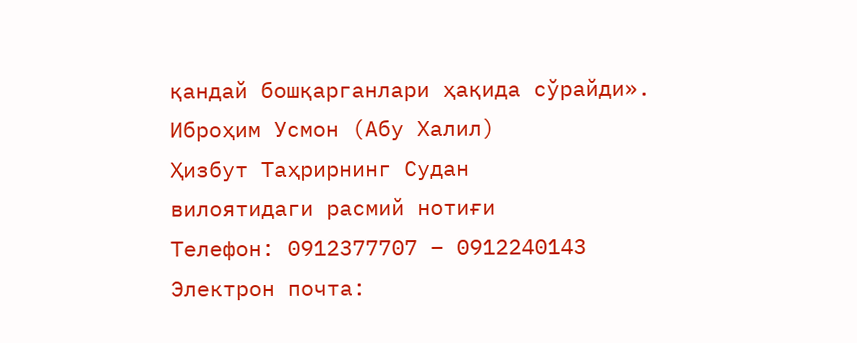қандай бошқарганлари ҳақида сўрайди».
Иброҳим Усмон (Абу Халил)
Ҳизбут Таҳрирнинг Судан
вилоятидаги расмий нотиғи
Телефон: 0912377707 – 0912240143
Электрон почта: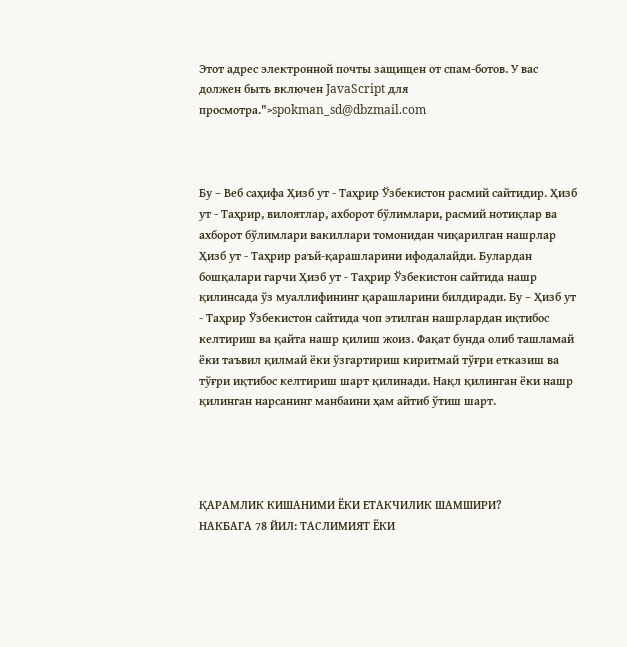Этот адрес электронной почты защищен от спам-ботов. У вас должен быть включен JavaScript для просмотра.">spokman_sd@dbzmail.com



Бу – Веб саҳифа Ҳизб ут - Таҳрир Ўзбекистон расмий сайтидир. Ҳизб ут - Таҳрир, вилоятлар, ахборот бўлимлари, расмий нотиқлар ва ахборот бўлимлари вакиллари томонидан чиқарилган нашрлар Ҳизб ут - Таҳрир раъй-қарашларини ифодалайди. Булардан бошқалари гарчи Ҳизб ут - Таҳрир Ўзбекистон сайтида нашр қилинсада ўз муаллифининг қарашларини билдиради. Бу – Ҳизб ут - Таҳрир Ўзбекистон сайтида чоп этилган нашрлардан иқтибос келтириш ва қайта нашр қилиш жоиз. Фақат бунда олиб ташламай ёки таъвил қилмай ёки ўзгартириш киритмай тўғри етказиш ва тўғри иқтибос келтириш шарт қилинади. Нақл қилинган ёки нашр қилинган нарсанинг манбаини ҳам айтиб ўтиш шарт.




ҚАРАМЛИК КИШАНИМИ ЁКИ ЕТАКЧИЛИК ШАМШИРИ?
НАКБАГА 78 ЙИЛ: ТАСЛИМИЯТ ЁКИ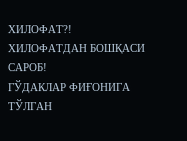ХИЛОФАТ?!
ХИЛОФАТДАН БОШҚАСИ САРОБ!
ГЎДАКЛАР ФИҒОНИГА ТЎЛГАН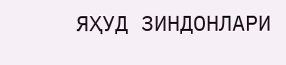ЯҲУД ЗИНДОНЛАРИ